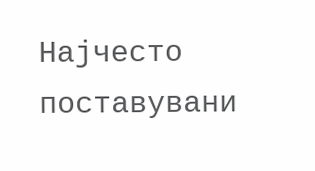Најчесто поставувани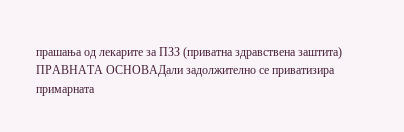прашања од лекарите за ПЗЗ (приватна здравствена заштита)
ПРАВНАТА ОСНОВАДали задолжително се приватизира примарната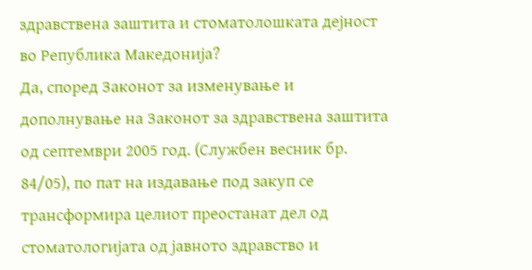здравствена заштита и стоматолошката дејност во Република Македонија?
Да, според Законот за изменување и дополнување на Законот за здравствена заштита од септември 2005 год. (Службен весник бр. 84/05), по пат на издавање под закуп се трансформира целиот преостанат дел од стоматологијата од јавното здравство и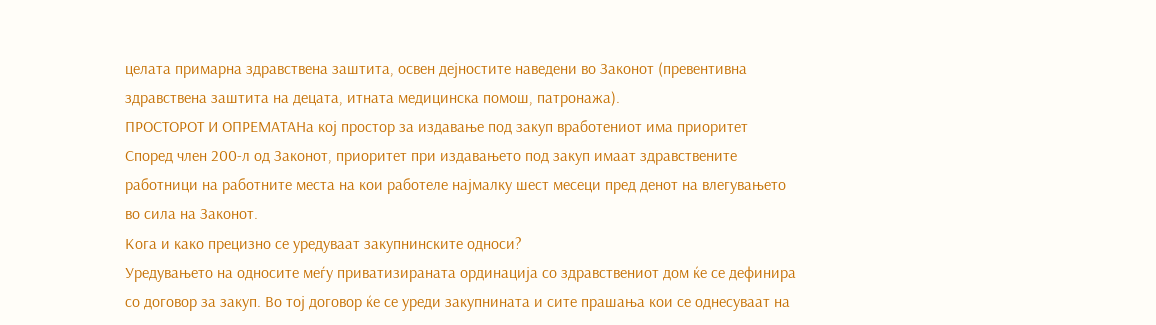целата примарна здравствена заштита, освен дејностите наведени во Законот (превентивна здравствена заштита на децата, итната медицинска помош, патронажа).
ПРОСТОРОТ И ОПРЕМАТАНа кој простор за издавање под закуп вработениот има приоритет
Според член 200-л од Законот, приоритет при издавањето под закуп имаат здравствените работници на работните места на кои работеле најмалку шест месеци пред денот на влегувањето во сила на Законот.
Кога и како прецизно се уредуваат закупнинските односи?
Уредувањето на односите меѓу приватизираната ординација со здравствениот дом ќе се дефинира со договор за закуп. Во тој договор ќе се уреди закупнината и сите прашања кои се однесуваат на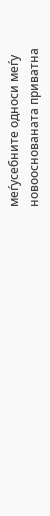меѓусебните односи меѓу новооснованата приватна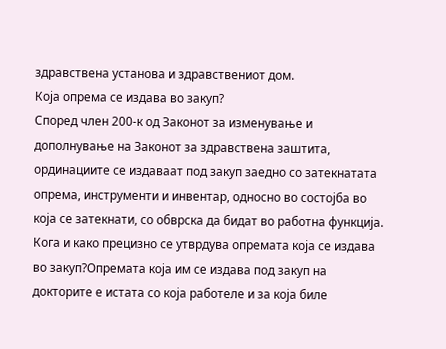здравствена установа и здравствениот дом.
Која опрема се издава во закуп?
Според член 200-к од Законот за изменување и дополнување на Законот за здравствена заштита, ординациите се издаваат под закуп заедно со затекнатата опрема, инструменти и инвентар, односно во состојба во која се затекнати, со обврска да бидат во работна функција.
Кога и како прецизно се утврдува опремата која се издава во закуп?Опремата која им се издава под закуп на докторите е истата со која работеле и за која биле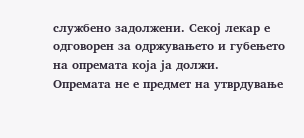службено задолжени. Секој лекар е одговорен за одржувањето и губењето на опремата која ја должи.
Опремата не е предмет на утврдување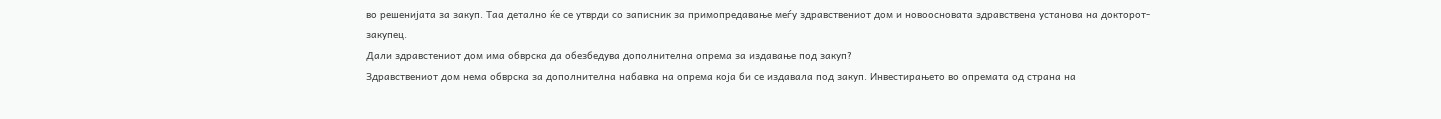во решенијата за закуп. Таа детално ќе се утврди со записник за примопредавање меѓу здравствениот дом и новоосновата здравствена установа на докторот-закупец.
Дали здравстениот дом има обврска да обезбедува дополнителна опрема за издавање под закуп?
Здравствениот дом нема обврска за дополнителна набавка на опрема која би се издавала под закуп. Инвестирањето во опремата од страна на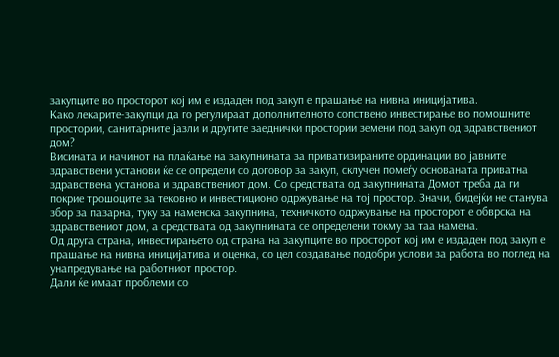закупците во просторот кој им е издаден под закуп е прашање на нивна иницијатива.
Како лекарите-закупци да го регулираат дополнителното сопствено инвестирање во помошните простории, санитарните јазли и другите заеднички простории земени под закуп од здравствениот дом?
Висината и начинот на плаќање на закупнината за приватизираните ординации во јавните здравствени установи ќе се определи со договор за закуп, склучен помеѓу основаната приватна здравствена установа и здравствениот дом. Со средствата од закупнината Домот треба да ги покрие трошоците за тековно и инвестиционо одржување на тој простор. Значи, бидејќи не станува збор за пазарна, туку за наменска закупнина, техничкото одржување на просторот е обврска на здравствениот дом, а средствата од закупнината се определени токму за таа намена.
Од друга страна, инвестирањето од страна на закупците во просторот кој им е издаден под закуп е прашање на нивна иницијатива и оценка, со цел создавање подобри услови за работа во поглед на унапредување на работниот простор.
Дали ќе имаат проблеми со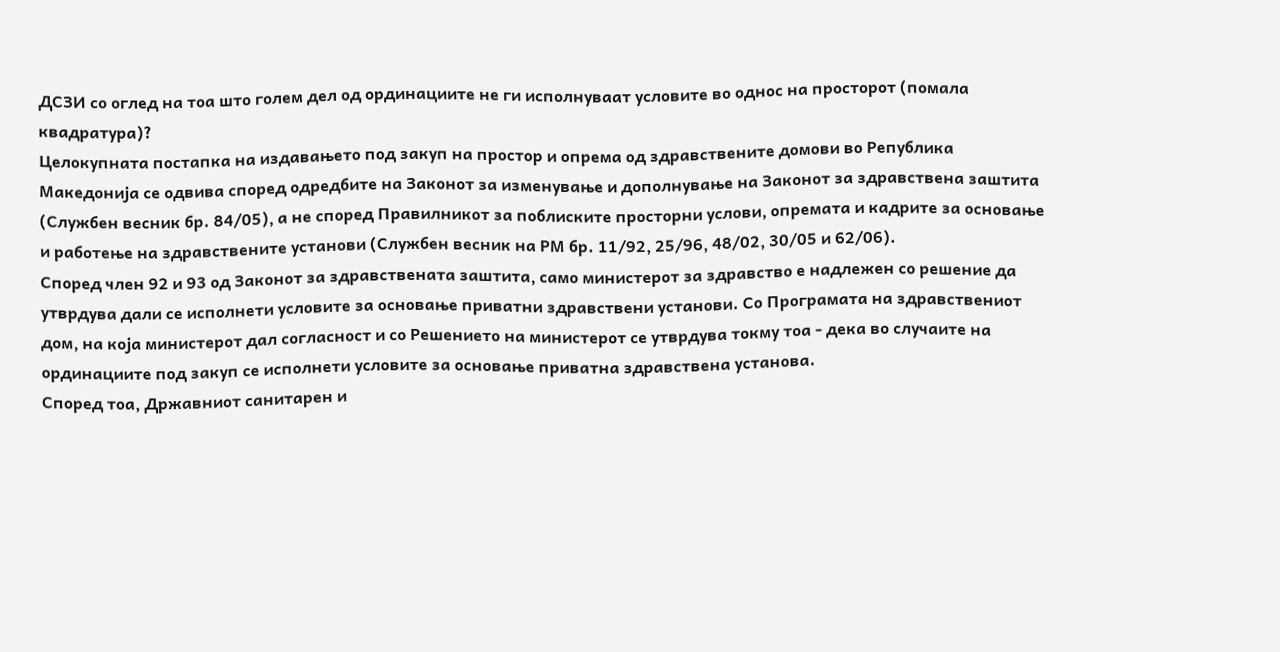ДСЗИ со оглед на тоа што голем дел од ординациите не ги исполнуваат условите во однос на просторот (помала квадратура)?
Целокупната постапка на издавањето под закуп на простор и опрема од здравствените домови во Република Македонија се одвива според одредбите на Законот за изменување и дополнување на Законот за здравствена заштита (Службен весник бр. 84/05), а не според Правилникот за поблиските просторни услови, опремата и кадрите за основање и работење на здравствените установи (Службен весник на РМ бр. 11/92, 25/96, 48/02, 30/05 и 62/06).
Според член 92 и 93 од Законот за здравствената заштита, само министерот за здравство е надлежен со решение да утврдува дали се исполнети условите за основање приватни здравствени установи. Со Програмата на здравствениот дом, на која министерот дал согласност и со Решението на министерот се утврдува токму тоа - дека во случаите на ординациите под закуп се исполнети условите за основање приватна здравствена установа.
Според тоа, Државниот санитарен и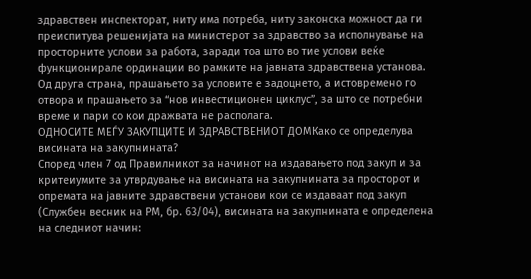здравствен инспекторат, ниту има потреба, ниту законска можност да ги преиспитува решенијата на министерот за здравство за исполнување на просторните услови за работа, заради тоа што во тие услови веќе функционирале ординации во рамките на јавната здравствена установа.
Од друга страна, прашањето за условите е задоцнето, а истовремено го отвора и прашањето за “нов инвестиционен циклус”, за што се потребни време и пари со кои дражвата не располага.
ОДНОСИТЕ МЕЃУ ЗАКУПЦИТЕ И ЗДРАВСТВЕНИОТ ДОМКако се определува висината на закупнината?
Според член 7 од Правилникот за начинот на издавањето под закуп и за критеиумите за утврдување на висината на закупнината за просторот и опремата на јавните здравствени установи кои се издаваат под закуп (Службен весник на РМ, бр. 63/04), висината на закупнината е определена на следниот начин: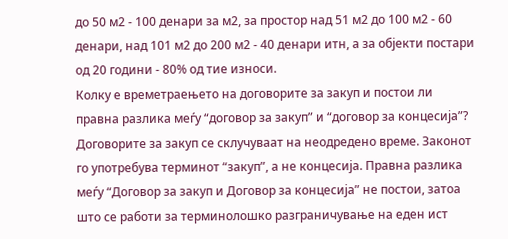до 50 м2 - 100 денари за м2, за простор над 51 м2 до 100 м2 - 60 денари, над 101 м2 до 200 м2 - 40 денари итн, а за објекти постари од 20 години - 80% од тие износи.
Колку е времетраењето на договорите за закуп и постои ли правна разлика меѓу “договор за закуп” и “договор за концесија”?
Договорите за закуп се склучуваат на неодредено време. Законот го употребува терминот “закуп”, а не концесија. Правна разлика меѓу “Договор за закуп и Договор за концесија” не постои, затоа што се работи за терминолошко разграничување на еден ист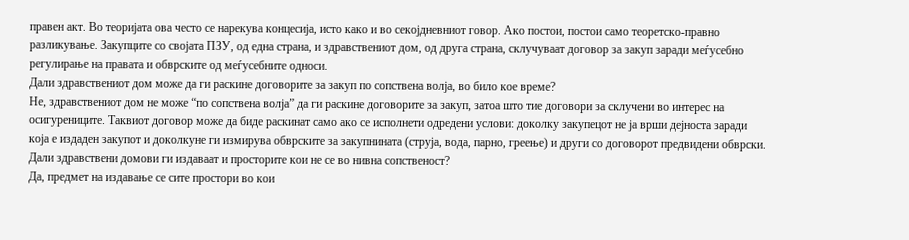правен акт. Во теоријата ова често се нарекува концесија, исто како и во секојдневниот говор. Ако постои, постои само теоретско-правно разликување. Закупците со својата ПЗУ, од една страна, и здравствениот дом, од друга страна, склучуваат договор за закуп заради меѓусебно регулирање на правата и обврските од меѓусебните односи.
Дали здравствениот дом може да ги раскине договорите за закуп по сопствена волја, во било кое време?
Не, здравствениот дом не може “по сопствена волја” да ги раскине договорите за закуп, затоа што тие договори за склучени во интерес на осигурениците. Таквиот договор може да биде раскинат само ако се исполнети одредени услови: доколку закупецот не ја врши дејноста заради која е издаден закупот и доколкуне ги измирува обврските за закупнината (струја, вода, парно, греење) и други со договорот предвидени обврски.
Дали здравствени домови ги издаваат и просторите кои не се во нивна сопственост?
Да, предмет на издавање се сите простори во кои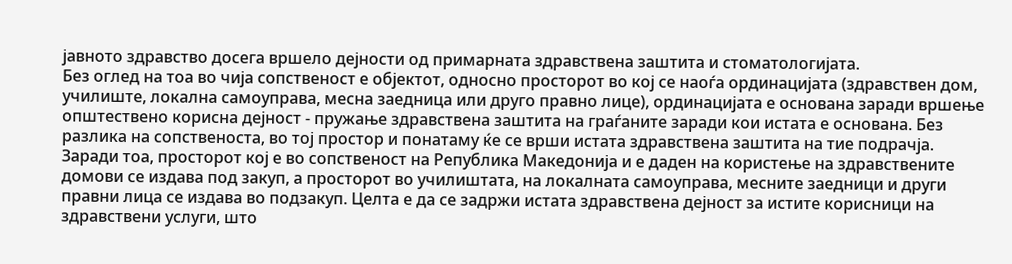јавното здравство досега вршело дејности од примарната здравствена заштита и стоматологијата.
Без оглед на тоа во чија сопственост е објектот, односно просторот во кој се наоѓа ординацијата (здравствен дом, училиште, локална самоуправа, месна заедница или друго правно лице), ординацијата е основана заради вршење општествено корисна дејност - пружање здравствена заштита на граѓаните заради кои истата е основана. Без разлика на сопственоста, во тој простор и понатаму ќе се врши истата здравствена заштита на тие подрачја.
Заради тоа, просторот кој е во сопственост на Република Македонија и е даден на користење на здравствените домови се издава под закуп, а просторот во училиштата, на локалната самоуправа, месните заедници и други правни лица се издава во подзакуп. Целта е да се задржи истата здравствена дејност за истите корисници на здравствени услуги, што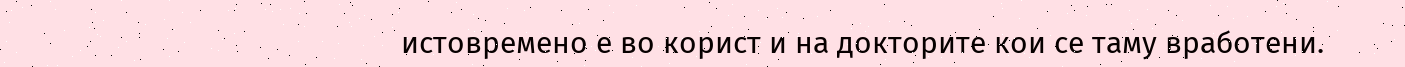истовремено е во корист и на докторите кои се таму вработени.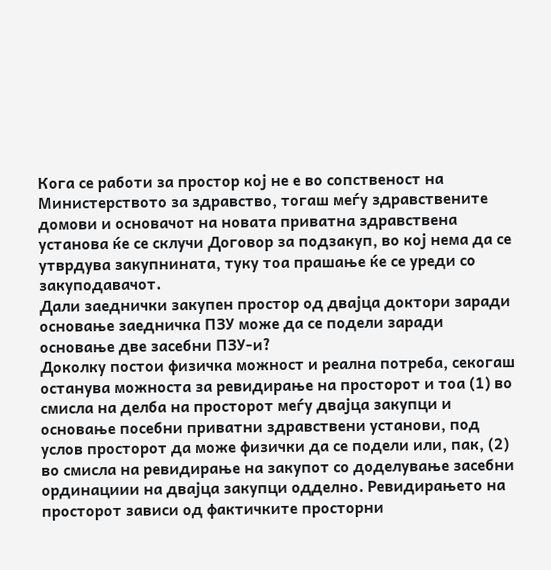Кога се работи за простор кој не е во сопственост на Министерството за здравство, тогаш меѓу здравствените домови и основачот на новата приватна здравствена установа ќе се склучи Договор за подзакуп, во кој нема да се утврдува закупнината, туку тоа прашање ќе се уреди со закуподавачот.
Дали заеднички закупен простор од двајца доктори заради основање заедничка ПЗУ може да се подели заради основање две засебни ПЗУ-и?
Доколку постои физичка можност и реална потреба, секогаш останува можноста за ревидирање на просторот и тоа (1) во смисла на делба на просторот меѓу двајца закупци и основање посебни приватни здравствени установи, под услов просторот да може физички да се подели или, пак, (2) во смисла на ревидирање на закупот со доделување засебни ординациии на двајца закупци одделно. Ревидирањето на просторот зависи од фактичките просторни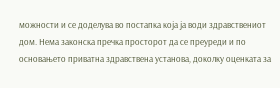можности и се доделува во постапка која ја води здравствениот дом. Нема законска пречка просторот да се преуреди и по основањето приватна здравствена установа, доколку оценката за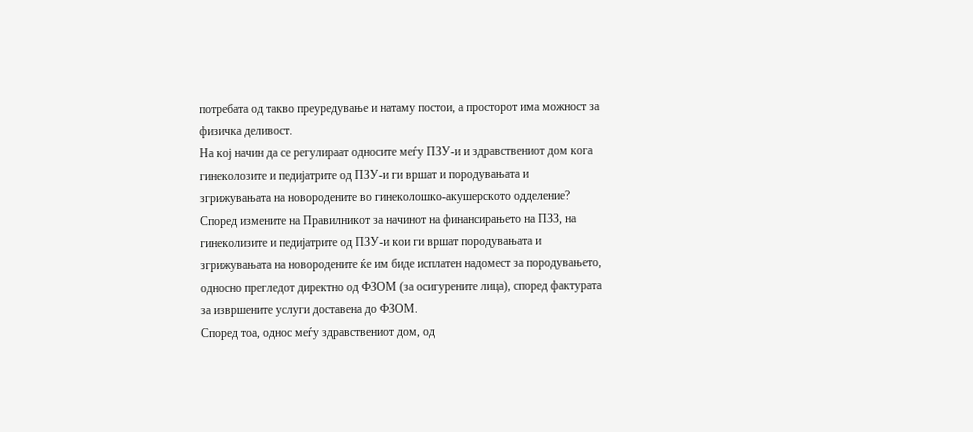потребата од такво преуредување и натаму постои, а просторот има можност за физичка деливост.
На кој начин да се регулираат односите меѓу ПЗУ-и и здравствениот дом кога гинеколозите и педијатрите од ПЗУ-и ги вршат и породувањата и згрижувањата на новородените во гинеколошко-акушерското одделение?
Според измените на Правилникот за начинот на финансирањето на ПЗЗ, на гинеколизите и педијатрите од ПЗУ-и кои ги вршат породувањата и згрижувањата на новородените ќе им биде исплатен надомест за породувањето, односно прегледот директно од ФЗОМ (за осигурените лица), според фактурата за извршените услуги доставена до ФЗОМ.
Според тоа, однос меѓу здравствениот дом, од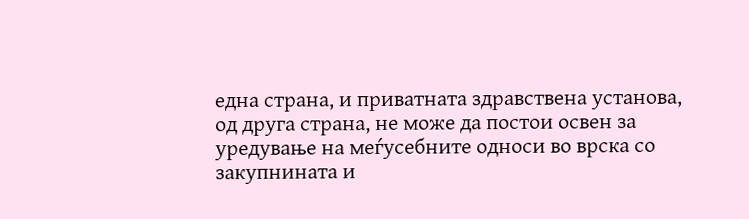една страна, и приватната здравствена установа, од друга страна, не може да постои освен за уредување на меѓусебните односи во врска со закупнината и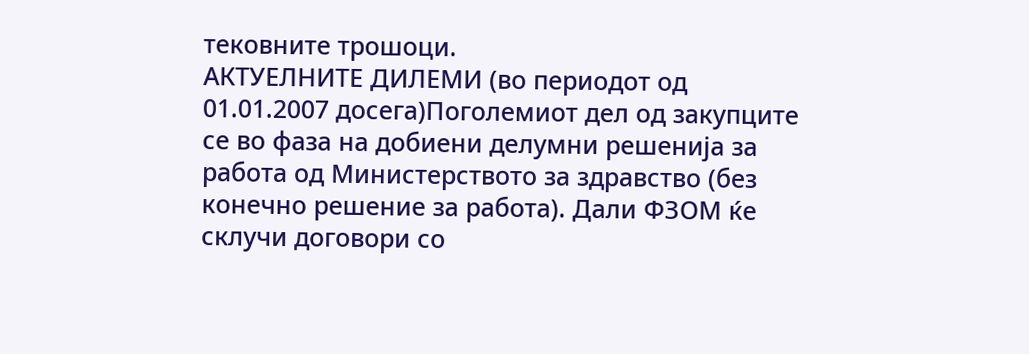тековните трошоци.
АКТУЕЛНИТЕ ДИЛЕМИ (во периодот од 01.01.2007 досега)Поголемиот дел од закупците се во фаза на добиени делумни решенија за работа од Министерството за здравство (без конечно решение за работа). Дали ФЗОМ ќе склучи договори со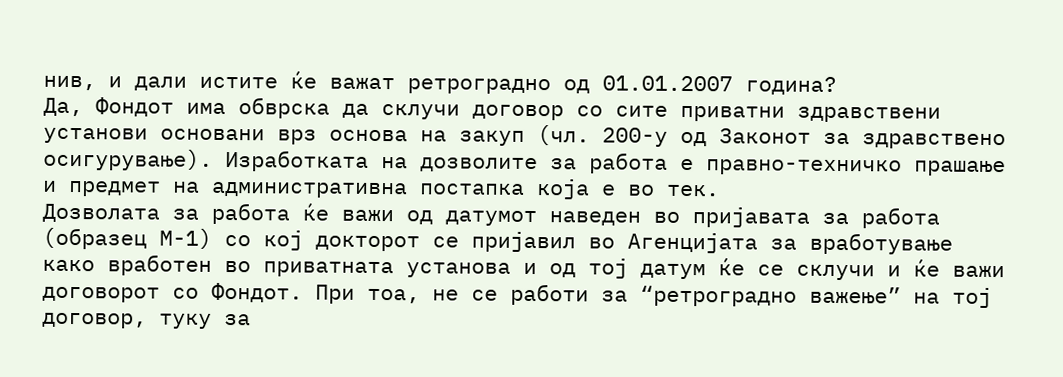нив, и дали истите ќе важат ретроградно од 01.01.2007 година?
Да, Фондот има обврска да склучи договор со сите приватни здравствени установи основани врз основа на закуп (чл. 200-у од Законот за здравствено осигурување). Изработката на дозволите за работа е правно-техничко прашање и предмет на административна постапка која е во тек.
Дозволата за работа ќе важи од датумот наведен во пријавата за работа (образец М-1) со кој докторот се пријавил во Агенцијата за вработување како вработен во приватната установа и од тој датум ќе се склучи и ќе важи договорот со Фондот. При тоа, не се работи за “ретроградно важење” на тој договор, туку за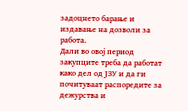задоцнето барање и издавање на дозволи за работа.
Дали во овој период закупците треба да работат како дел од ЈЗУ и да ги почитуваат распоредите за дежурства и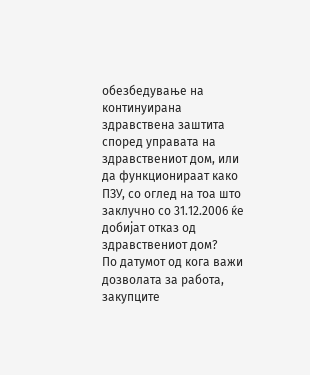обезбедување на континуирана здравствена заштита според управата на здравствениот дом, или да функционираат како ПЗУ, со оглед на тоа што заклучно со 31.12.2006 ќе добијат отказ од здравствениот дом?
По датумот од кога важи дозволата за работа, закупците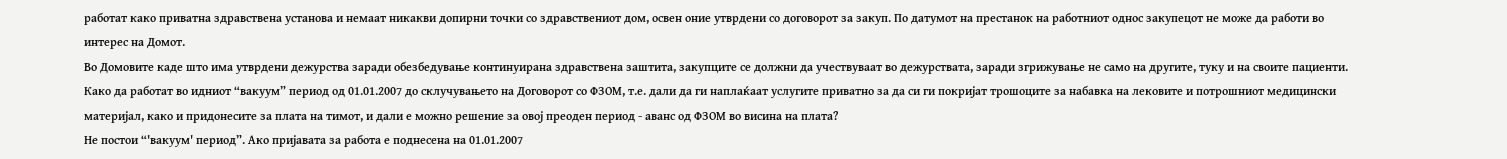работат како приватна здравствена установа и немаат никакви допирни точки со здравствениот дом, освен оние утврдени со договорот за закуп. По датумот на престанок на работниот однос закупецот не може да работи во интерес на Домот.
Во Домовите каде што има утврдени дежурства заради обезбедување континуирана здравствена заштита, закупците се должни да учествуваат во дежурствата, заради згрижување не само на другите, туку и на своите пациенти.
Како да работат во идниот “вакуум” период од 01.01.2007 до склучувањето на Договорот со ФЗОМ, т.е. дали да ги наплаќаат услугите приватно за да си ги покријат трошоците за набавка на лековите и потрошниот медицински материјал, како и придонесите за плата на тимот, и дали е можно решение за овој преоден период - аванс од ФЗОМ во висина на плата?
Не постои “'вакуум' период”. Ако пријавата за работа е поднесена на 01.01.2007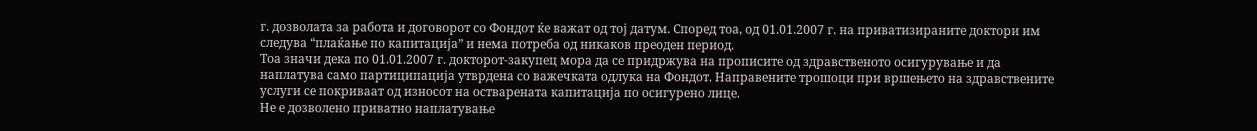г. дозволата за работа и договорот со Фондот ќе важат од тој датум. Според тоа, од 01.01.2007 г. на приватизираните доктори им следува “плаќање по капитација” и нема потреба од никаков преоден период.
Тоа значи дека по 01.01.2007 г. докторот-закупец мора да се придржува на прописите од здравственото осигурување и да наплатува само партиципација утврдена со важечката одлука на Фондот. Направените трошоци при вршењето на здравствените услуги се покриваат од износот на остварената капитација по осигурено лице.
Не е дозволено приватно наплатување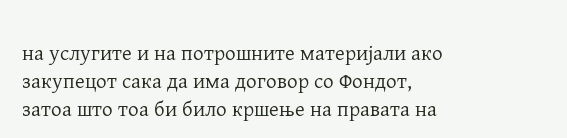на услугите и на потрошните материјали ако закупецот сака да има договор со Фондот, затоа што тоа би било кршење на правата на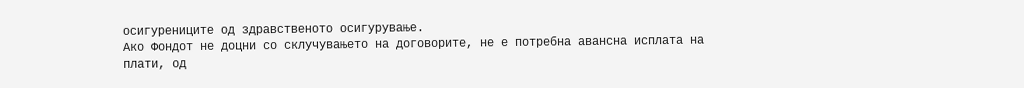осигурениците од здравственото осигурување.
Ако Фондот не доцни со склучувањето на договорите, не е потребна авансна исплата на плати, од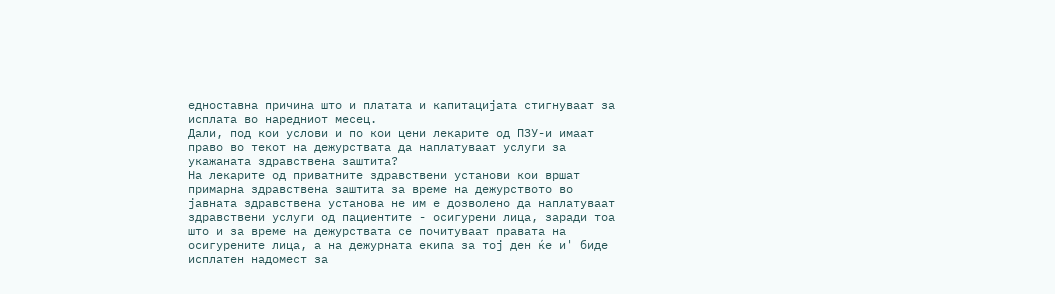едноставна причина што и платата и капитацијата стигнуваат за исплата во наредниот месец.
Дали, под кои услови и по кои цени лекарите од ПЗУ-и имаат право во текот на дежурствата да наплатуваат услуги за укажаната здравствена заштита?
На лекарите од приватните здравствени установи кои вршат примарна здравствена заштита за време на дежурството во јавната здравствена установа не им е дозволено да наплатуваат здравствени услуги од пациентите - осигурени лица, заради тоа што и за време на дежурствата се почитуваат правата на осигурените лица, а на дежурната екипа за тој ден ќе и' биде исплатен надомест за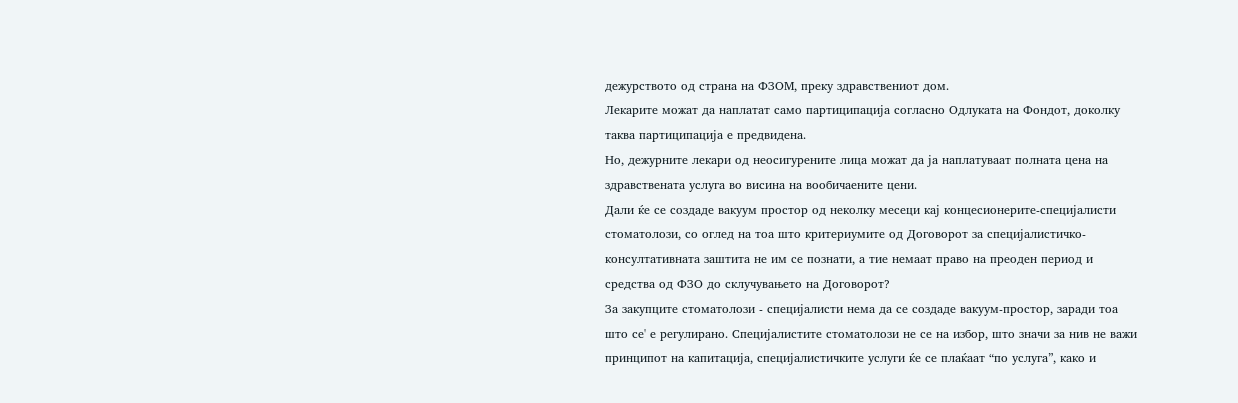дежурството од страна на ФЗОМ, преку здравствениот дом.
Лекарите можат да наплатат само партиципација согласно Одлуката на Фондот, доколку таква партиципација е предвидена.
Но, дежурните лекари од неосигурените лица можат да ја наплатуваат полната цена на здравствената услуга во висина на вообичаените цени.
Дали ќе се создаде вакуум простор од неколку месеци кај концесионерите-специјалисти стоматолози, со оглед на тоа што критериумите од Договорот за специјалистичко-консултативната заштита не им се познати, а тие немаат право на преоден период и средства од ФЗО до склучувањето на Договорот?
За закупците стоматолози - специјалисти нема да се создаде вакуум-простор, заради тоа што се' е регулирано. Специјалистите стоматолози не се на избор, што значи за нив не важи принципот на капитација, специјалистичките услуги ќе се плаќаат “по услуга”, како и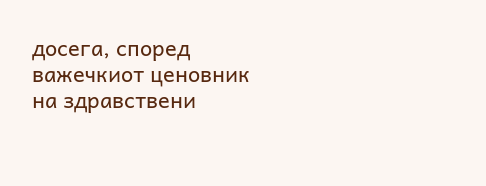досега, според важечкиот ценовник на здравствени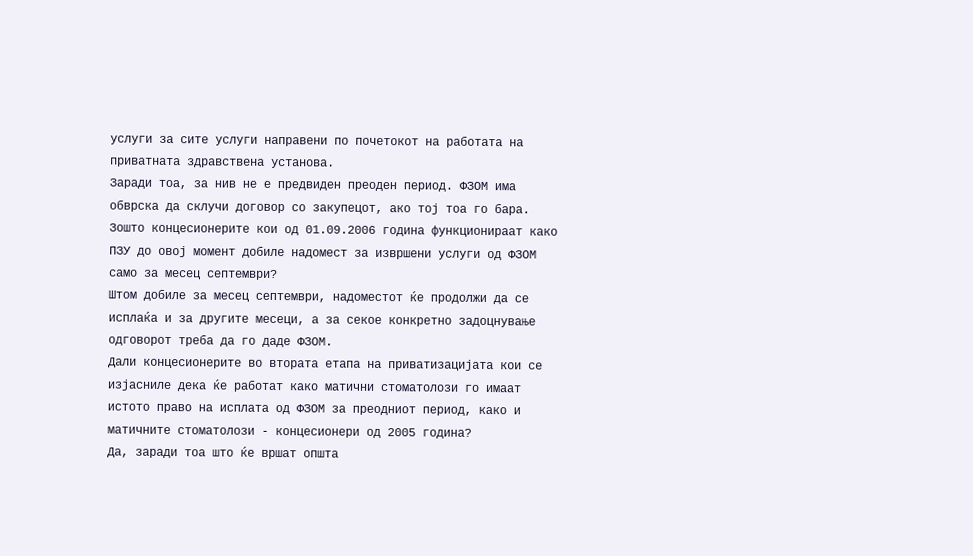услуги за сите услуги направени по почетокот на работата на приватната здравствена установа.
Заради тоа, за нив не е предвиден преоден период. ФЗОМ има обврска да склучи договор со закупецот, ако тој тоа го бара.
Зошто концесионерите кои од 01.09.2006 година функционираат како ПЗУ до овој момент добиле надомест за извршени услуги од ФЗОМ само за месец септември?
Штом добиле за месец септември, надоместот ќе продолжи да се исплаќа и за другите месеци, а за секое конкретно задоцнување одговорот треба да го даде ФЗОМ.
Дали концесионерите во втората етапа на приватизацијата кои се изјасниле дека ќе работат како матични стоматолози го имаат истото право на исплата од ФЗОМ за преодниот период, како и матичните стоматолози - концесионери од 2005 година?
Да, заради тоа што ќе вршат општа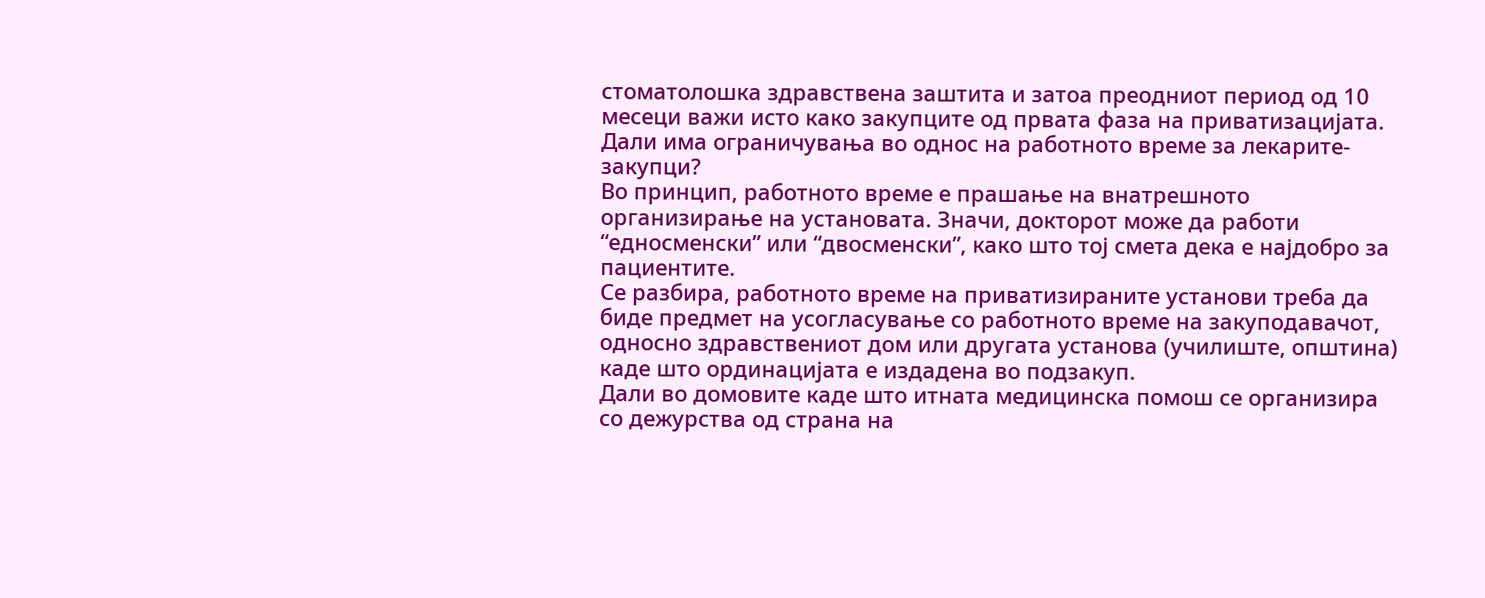стоматолошка здравствена заштита и затоа преодниот период од 10 месеци важи исто како закупците од првата фаза на приватизацијата.
Дали има ограничувања во однос на работното време за лекарите-закупци?
Во принцип, работното време е прашање на внатрешното организирање на установата. Значи, докторот може да работи “едносменски” или “двосменски”, како што тој смета дека е најдобро за пациентите.
Се разбира, работното време на приватизираните установи треба да биде предмет на усогласување со работното време на закуподавачот, односно здравствениот дом или другата установа (училиште, општина) каде што ординацијата е издадена во подзакуп.
Дали во домовите каде што итната медицинска помош се организира со дежурства од страна на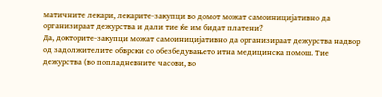матичните лекари, лекарите-закупци во домот можат самоиницијативно да организираат дежурства и дали тие ќе им бидат платени?
Да, докторите-закупци можат самоиницијативно да организираат дежурства надвор од задолжителите обврски со обезбедувањето итна медицинска помош. Тие дежурства (во попладневните часови, во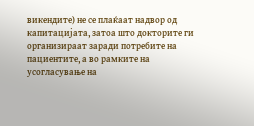викендите) не се плаќаат надвор од капитацијата, затоа што докторите ги организираат заради потребите на пациентите, а во рамките на усогласување на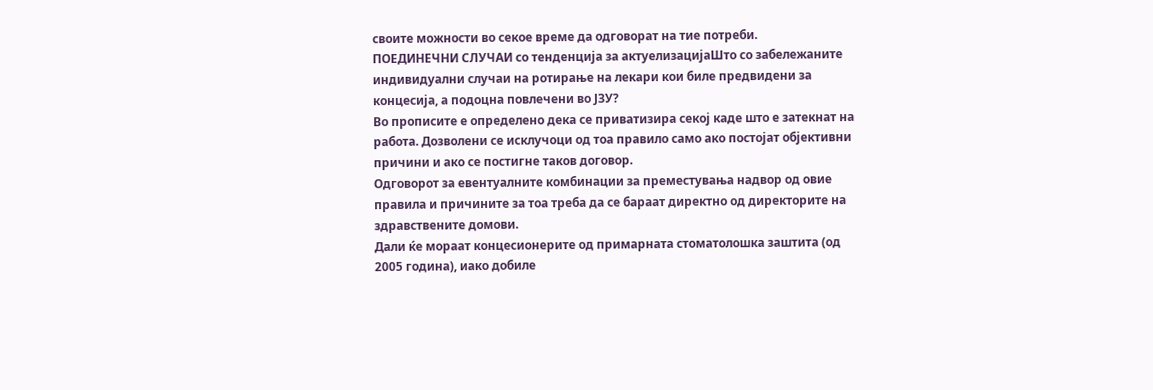своите можности во секое време да одговорат на тие потреби.
ПОЕДИНЕЧНИ СЛУЧАИ со тенденција за актуелизацијаШто со забележаните индивидуални случаи на ротирање на лекари кои биле предвидени за концесија, а подоцна повлечени во ЈЗУ?
Во прописите е определено дека се приватизира секој каде што е затекнат на работа. Дозволени се исклучоци од тоа правило само ако постојат објективни причини и ако се постигне таков договор.
Одговорот за евентуалните комбинации за преместувања надвор од овие правила и причините за тоа треба да се бараат директно од директорите на здравствените домови.
Дали ќе мораат концесионерите од примарната стоматолошка заштита (од 2005 година), иако добиле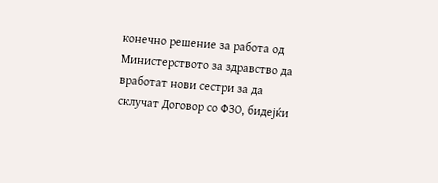конечно решение за работа од Министерството за здравство да вработат нови сестри за да склучат Договор со ФЗО, бидејќи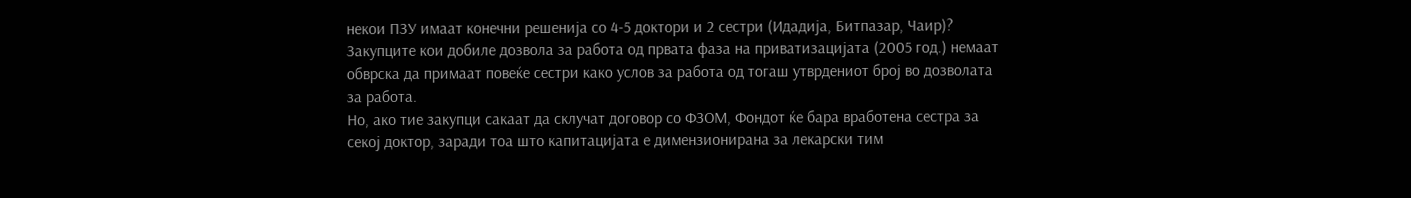некои ПЗУ имаат конечни решенија со 4-5 доктори и 2 сестри (Идадија, Битпазар, Чаир)?
Закупците кои добиле дозвола за работа од првата фаза на приватизацијата (2005 год.) немаат обврска да примаат повеќе сестри како услов за работа од тогаш утврдениот број во дозволата за работа.
Но, ако тие закупци сакаат да склучат договор со ФЗОМ, Фондот ќе бара вработена сестра за секој доктор, заради тоа што капитацијата е димензионирана за лекарски тим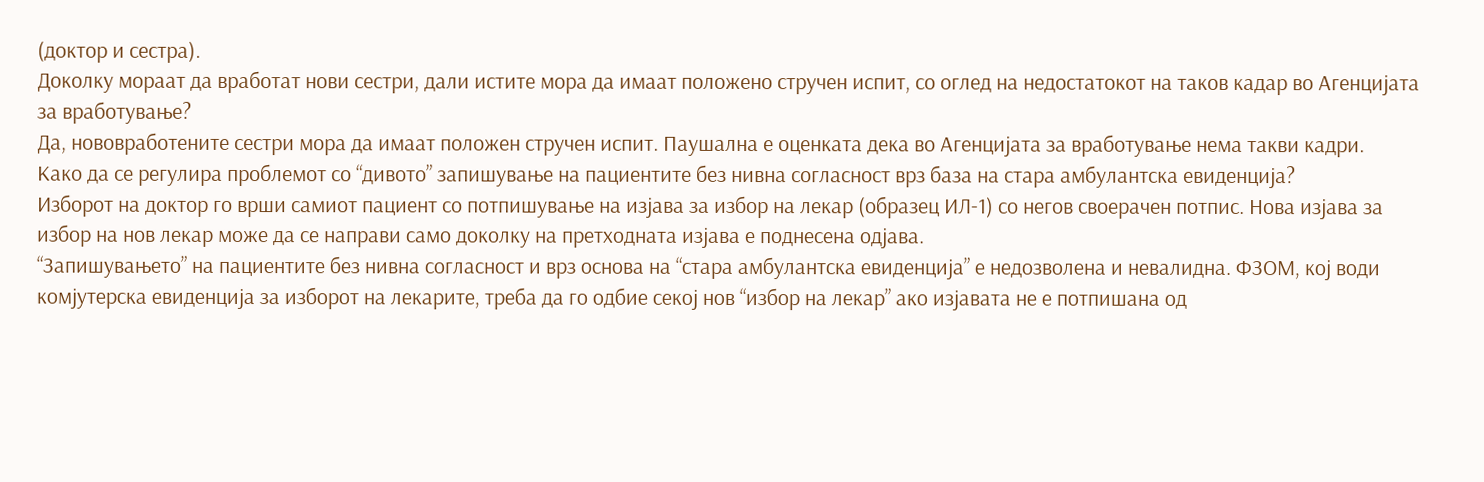(доктор и сестра).
Доколку мораат да вработат нови сестри, дали истите мора да имаат положено стручен испит, со оглед на недостатокот на таков кадар во Агенцијата за вработување?
Да, нововработените сестри мора да имаат положен стручен испит. Паушална е оценката дека во Агенцијата за вработување нема такви кадри.
Како да се регулира проблемот со “дивото” запишување на пациентите без нивна согласност врз база на стара амбулантска евиденција?
Изборот на доктор го врши самиот пациент со потпишување на изјава за избор на лекар (образец ИЛ-1) со негов своерачен потпис. Нова изјава за избор на нов лекар може да се направи само доколку на претходната изјава е поднесена одјава.
“Запишувањето” на пациентите без нивна согласност и врз основа на “стара амбулантска евиденција” е недозволена и невалидна. ФЗОМ, кој води комјутерска евиденција за изборот на лекарите, треба да го одбие секој нов “избор на лекар” ако изјавата не е потпишана од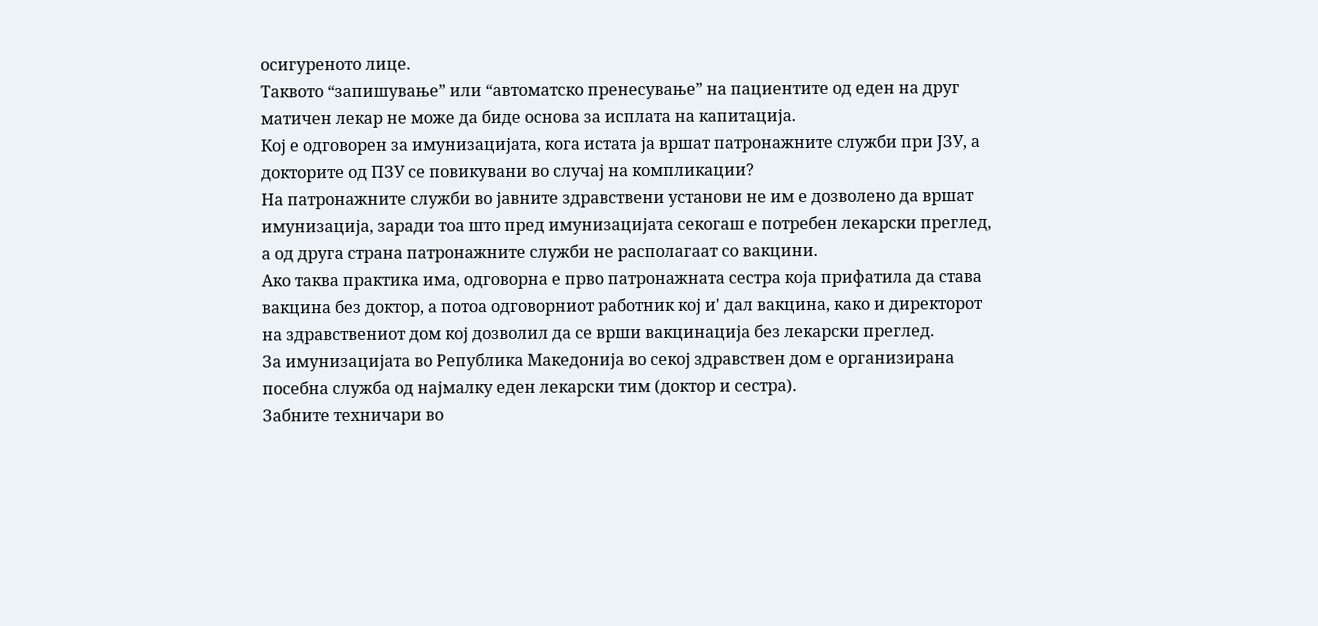осигуреното лице.
Таквото “запишување” или “автоматско пренесување” на пациентите од еден на друг матичен лекар не може да биде основа за исплата на капитација.
Кој е одговорен за имунизацијата, кога истата ја вршат патронажните служби при ЈЗУ, а докторите од ПЗУ се повикувани во случај на компликации?
На патронажните служби во јавните здравствени установи не им е дозволено да вршат имунизација, заради тоа што пред имунизацијата секогаш е потребен лекарски преглед, а од друга страна патронажните служби не располагаат со вакцини.
Ако таква практика има, одговорна е прво патронажната сестра која прифатила да става вакцина без доктор, а потоа одговорниот работник кој и' дал вакцина, како и директорот на здравствениот дом кој дозволил да се врши вакцинација без лекарски преглед.
За имунизацијата во Република Македонија во секој здравствен дом е организирана посебна служба од најмалку еден лекарски тим (доктор и сестра).
Забните техничари во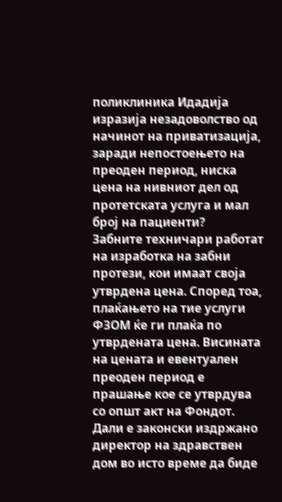поликлиника Идадија изразија незадоволство од начинот на приватизација, заради непостоењето на преоден период, ниска цена на нивниот дел од протетската услуга и мал број на пациенти?
Забните техничари работат на изработка на забни протези, кои имаат своја утврдена цена. Според тоа, плаќањето на тие услуги ФЗОМ ќе ги плаќа по утврдената цена. Висината на цената и евентуален преоден период е прашање кое се утврдува со општ акт на Фондот.
Дали е законски издржано директор на здравствен дом во исто време да биде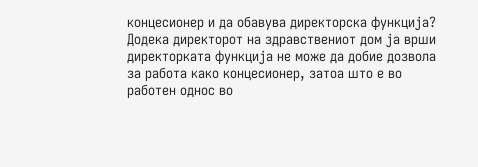концесионер и да обавува директорска функција?
Додека директорот на здравствениот дом ја врши директорката функција не може да добие дозвола за работа како концесионер, затоа што е во работен однос во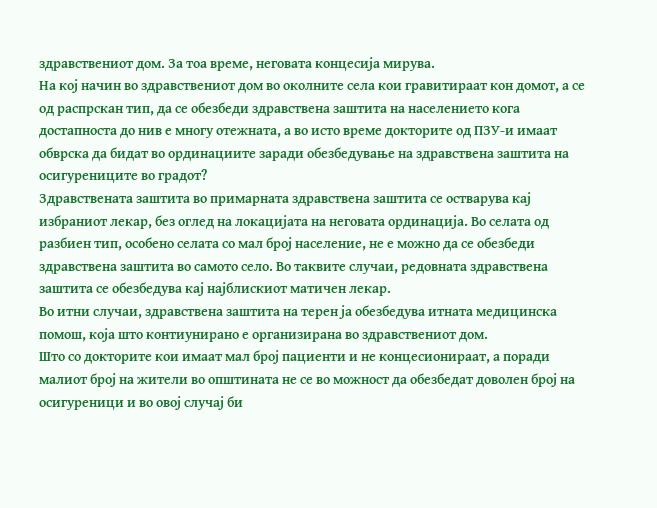здравствениот дом. За тоа време, неговата концесија мирува.
На кој начин во здравствениот дом во околните села кои гравитираат кон домот, а се од распрскан тип, да се обезбеди здравствена заштита на населението кога достапноста до нив е многу отежната, а во исто време докторите од ПЗУ-и имаат обврска да бидат во ординациите заради обезбедување на здравствена заштита на осигурениците во градот?
Здравствената заштита во примарната здравствена заштита се остварува кај избраниот лекар, без оглед на локацијата на неговата ординација. Во селата од разбиен тип, особено селата со мал број население, не е можно да се обезбеди здравствена заштита во самото село. Во таквите случаи, редовната здравствена заштита се обезбедува кај најблискиот матичен лекар.
Во итни случаи, здравствена заштита на терен ја обезбедува итната медицинска помош, која што контиунирано е организирана во здравствениот дом.
Што со докторите кои имаат мал број пациенти и не концесионираат, а поради малиот број на жители во општината не се во можност да обезбедат доволен број на осигуреници и во овој случај би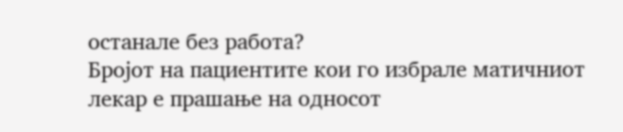останале без работа?
Бројот на пациентите кои го избрале матичниот лекар е прашање на односот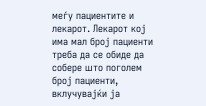меѓу пациентите и лекарот. Лекарот кој има мал број пациенти треба да се обиде да собере што поголем број пациенти, вклучувајќи ја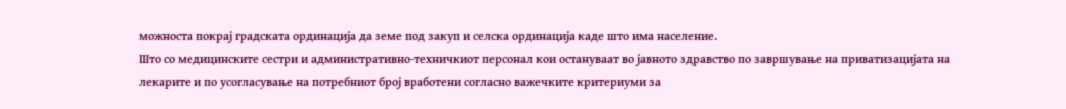можноста покрај градската ординација да земе под закуп и селска ординација каде што има население.
Што со медицинските сестри и административно-техничкиот персонал кои остануваат во јавното здравство по завршување на приватизацијата на лекарите и по усогласување на потребниот број вработени согласно важечките критериуми за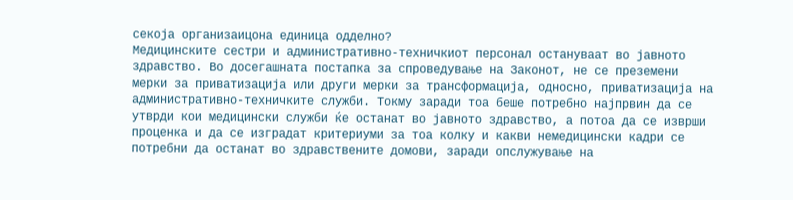секоја организаицона единица одделно?
Медицинските сестри и административно-техничкиот персонал остануваат во јавното здравство. Во досегашната постапка за спроведување на Законот, не се преземени мерки за приватизација или други мерки за трансформација, односно, приватизација на административно-техничките служби. Токму заради тоа беше потребно најпрвин да се утврди кои медицински служби ќе останат во јавното здравство, а потоа да се изврши проценка и да се изградат критериуми за тоа колку и какви немедицински кадри се потребни да останат во здравствените домови, заради опслужување на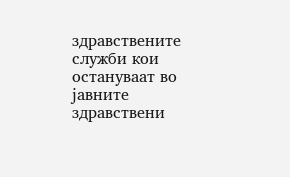здравствените служби кои остануваат во јавните здравствени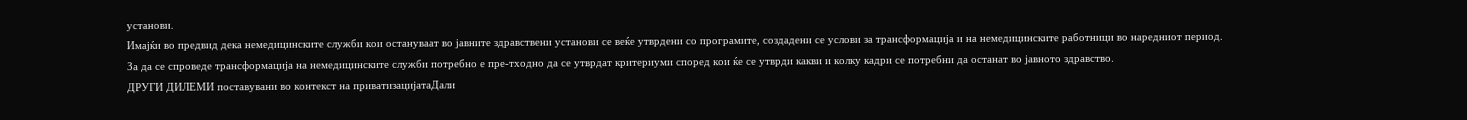установи.
Имајќи во предвид дека немедицинските служби кои остануваат во јавните здравствени установи се веќе утврдени со програмите, создадени се услови за трансформација и на немедицинските работници во наредниот период.
За да се спроведе трансформација на немедицинските служби потребно е пре-тходно да се утврдат критериуми според кои ќе се утврди какви и колку кадри се потребни да останат во јавното здравство.
ДРУГИ ДИЛЕМИ поставувани во контекст на приватизацијатаДали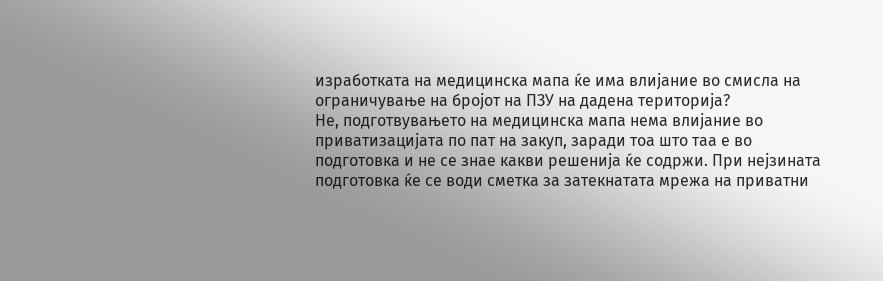изработката на медицинска мапа ќе има влијание во смисла на ограничување на бројот на ПЗУ на дадена територија?
Не, подготвувањето на медицинска мапа нема влијание во приватизацијата по пат на закуп, заради тоа што таа е во подготовка и не се знае какви решенија ќе содржи. При нејзината подготовка ќе се води сметка за затекнатата мрежа на приватни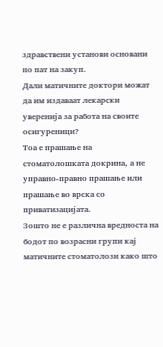здравствени установи основани по пат на закуп.
Дали матичните доктори можат да им издаваат лекарски уверенија за работа на своите осигуреници?
Тоа е прашање на стоматолошката докрина, а не управно-правно прашање или прашање во врска со приватизацијата.
Зошто не е различна вредноста на бодот по возрасни групи кај матичните стоматолози како што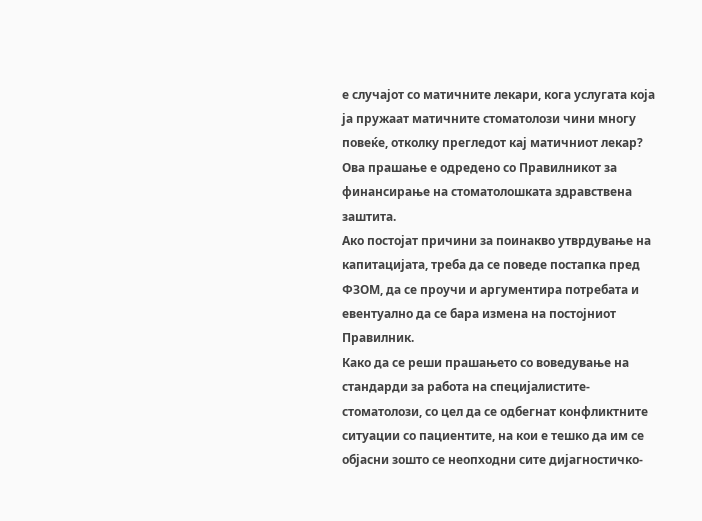е случајот со матичните лекари, кога услугата која ја пружаат матичните стоматолози чини многу повеќе, отколку прегледот кај матичниот лекар?
Ова прашање е одредено со Правилникот за финансирање на стоматолошката здравствена заштита.
Ако постојат причини за поинакво утврдување на капитацијата, треба да се поведе постапка пред ФЗОМ, да се проучи и аргументира потребата и евентуално да се бара измена на постојниот Правилник.
Како да се реши прашањето со воведување на стандарди за работа на специјалистите-стоматолози, со цел да се одбегнат конфликтните ситуации со пациентите, на кои е тешко да им се објасни зошто се неопходни сите дијагностичко-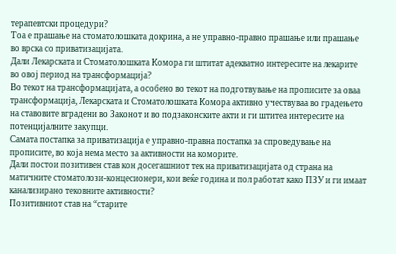терапевтски процедури?
Тоа е прашање на стоматолошката докрина, а не управно-правно прашање или прашање во врска со приватизацијата.
Дали Лекарската и Стоматолошката Комора ги штитат адекватно интересите на лекарите во овој период на трансформација?
Во текот на трансформацијата, а особено во текот на подготвување на прописите за оваа трансформација, Лекарската и Стоматолошката Комора активно учествуваа во градењето на ставовите вградени во Законот и во подзаконските акти и ги штитеа интересите на потенцијалните закупци.
Самата постапка за приватизација е управно-правна постапка за спроведување на прописите, во која нема место за активности на коморите.
Дали постои позитивен став кон досегашниот тек на приватизацијата од страна на матичните стоматолози-концесионери, кои веќе година и пол работат како ПЗУ и ги имаат канализирано тековните активности?
Позитивниот став на “старите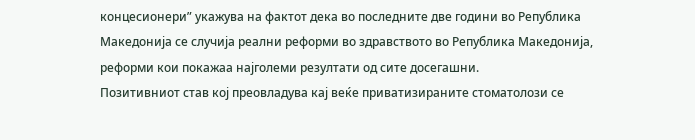концесионери” укажува на фактот дека во последните две години во Република Македонија се случија реални реформи во здравството во Република Македонија, реформи кои покажаа најголеми резултати од сите досегашни.
Позитивниот став кој преовладува кај веќе приватизираните стоматолози се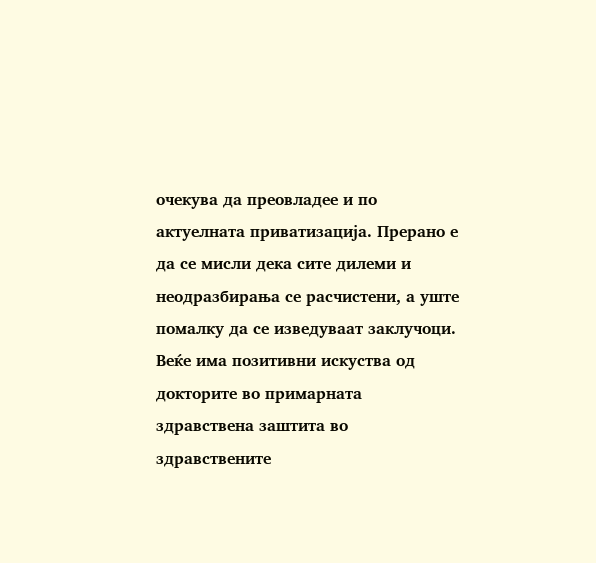очекува да преовладее и по актуелната приватизација. Прерано е да се мисли дека сите дилеми и неодразбирања се расчистени, а уште помалку да се изведуваат заклучоци.
Веќе има позитивни искуства од докторите во примарната здравствена заштита во здравствените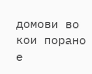домови во кои порано е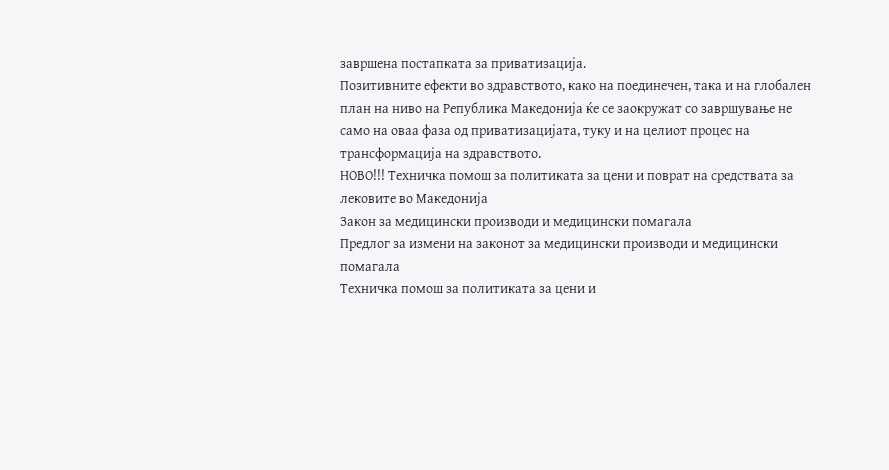завршена постапката за приватизација.
Позитивните ефекти во здравството, како на поединечен, така и на глобален план на ниво на Република Македонија ќе се заокружат со завршување не само на оваа фаза од приватизацијата, туку и на целиот процес на трансформација на здравството.
НОВО!!! Техничка помош за политиката за цени и поврат на средствата за лековите во Македонија
Закон за медицински производи и медицински помагала
Предлог за измени на законот за медицински производи и медицински помагала
Техничка помош за политиката за цени и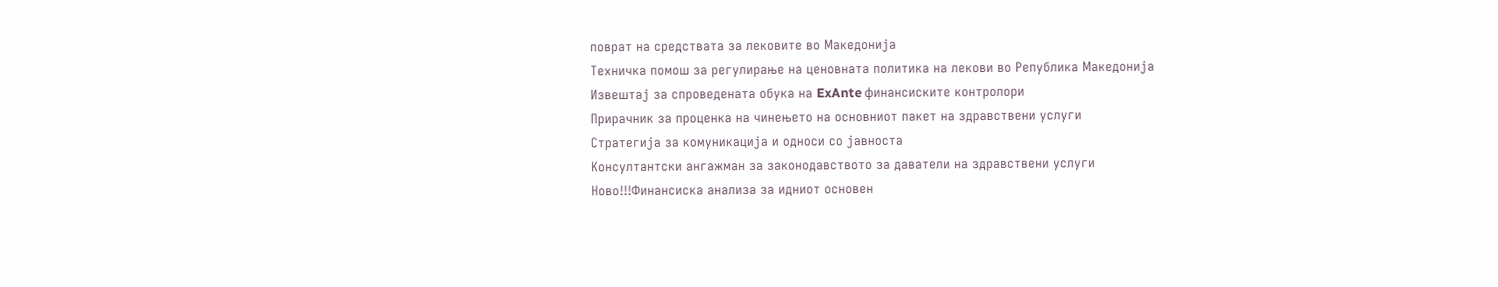поврат на средствата за лековите во Македонија
Техничка помош за регулирање на ценовната политика на лекови во Република Македонија
Извештај за спроведената обука на ExAnte финансиските контролори
Прирачник за проценка на чинењето на основниот пакет на здравствени услуги
Стратегија за комуникација и односи со јавноста
Консултантски ангажман за законодавството за даватели на здравствени услуги
Ново!!!Финансиска анализа за идниот основен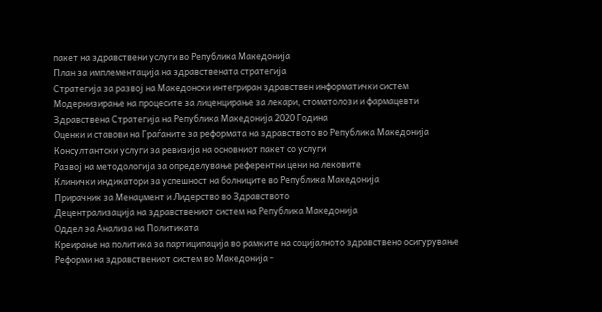пакет на здравствени услуги во Република Македонија
План за имплементација на здравствената стратегија
Стратегија за развој на Македонски интегриран здравствен информатички систем
Модернизирање на процесите за лиценцирање за лекари, стоматолози и фармацевти
Здравствена Стратегија на Република Македонија 2020 Годинa
Оценки и ставови на Граѓаните за реформата на здравството во Република Македонија
Консултантски услуги за ревизија на основниот пакет со услуги
Развој на методологија за определување референтни цени на лековите
Клинички индикатори за успешност на болниците во Република Македонија
Прирачник за Менаџмент и Лидерство во Здравството
Децентрализација на здравствениот систем на Република Македонија
Оддел эа Анализа на Политиката
Креирање на политика за партиципација во рамките на социјалното здравствено осигурување
Реформи на здравствениот систем во Македонија -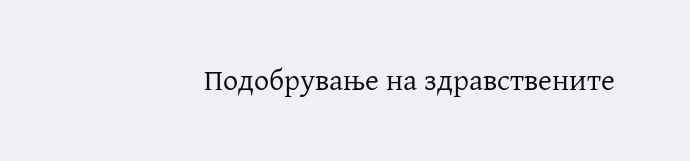Подобрување на здравствените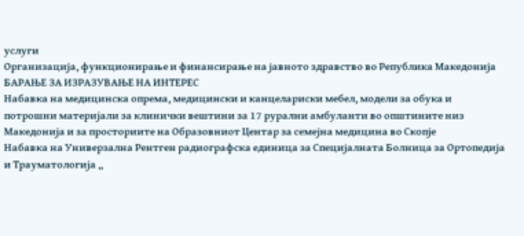услуги
Организација, функционирање и финансирање на јавното здравство во Република Македонија
БАРАЊE ЗА ИЗРАЗУВАЊЕ НА ИНТЕРЕС
Набавка на медицинска опрема, медицински и канцелариски мебел, модели за обука и потрошни материјали за клинички вештини за 17 рурални амбуланти во општините низ Македонија и за просториите на Образовниот Центар за семејна медицина во Скопје
Набавка на Универзална Рентген радиографска единица за Специјалната Болница за Ортопедија и Трауматологија „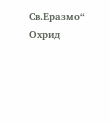Св.Еразмо“ Охрид